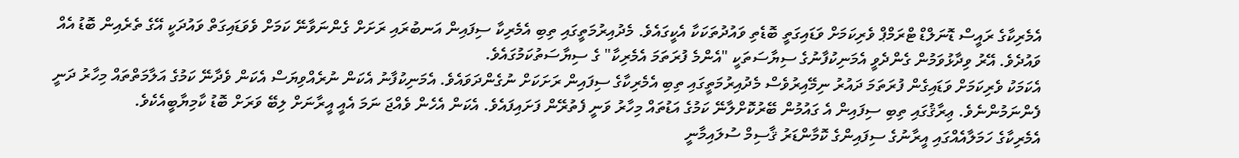އެމެރިކާގެ ރައީސް ޑޮނަލްޑް ޓްރަމްޕް ވެރިކަމަށް ވަޑައިގަތީ ބޮޑެތި ވައުދުތަކަކާ އެކީގައެވެ. މެދުއިރުމަތީގައި ތިބި އެމެރިކާ ސިފައިން އަނބުރައި ރަށަށް ގެންނަވާނޭ ކަމަށް ވެވަޑައިގަތް ވައުދަކީ އޭގެ ތެރެއިން ބޮޑު އެއް ވައުދެވެ. އޭރު ވިދާޅުވަމުން ގެންދެވީ އެމަނިކުފާނުގެ ސިޔާސަތަކީ "އެންމެ ފުރަތަމަ އެމެރިކާ" ގެ ސިޔާސަތުކަމުގައެވެ.
އެކަމަކު ވެރިކަމަށް ވަޑައިގެން ފުރަތަމަ ދައުރު ނިމޭއިރުވެސް މެދުއިރުމަތީގައި ތިބި އެމެރިކާގެ ސިފައިން ރަށަކަށް ނުގެންދަވައެވެ. އެމަނިކުފާނު އެކަން ނުރެއްވިޔަސް އެކަން ވެދާނޭ ކަމުގެ އަލާމަތްތައް މިހާރު ދަނީ ފެންނަމުންނެވެ. ޢިރާޤުގައި ތިބި ސިފައިން އެ ގައުމުން ބޭރުކޮށްލާނޭ ކަމުގެ އަޑުތައް މިހާރު ވަނީ ފެތުރޭން ފަށައިފައެވެ. އެކަން އެހެން ވެއްޖަ ނަމަ އެއީ އީރާނަށް ލިބޭ ވަރަށް ބޮޑު ކާމިޔާބީއެކެވެ.
އެމެރިކާގެ ހަމަލާއެއްގައި އީރާނުގެ ސިފައިންގެ ކޮމާންޑަރު ޤާސިމް ސުލައިމާނީ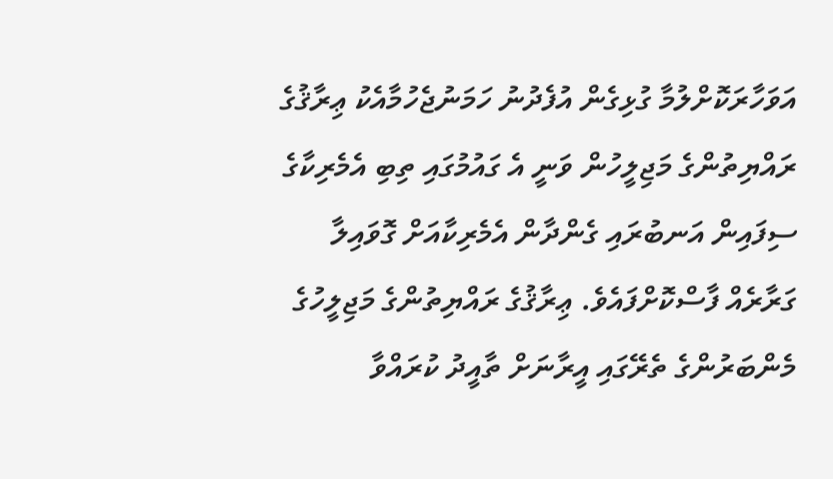އަވަހާރަކޮށްލުމާ ގުޅިގެން އުފެދުނު ހަމަނުޖެހުމާއެކު ޢިރާޤުގެ ރައްޔިތުންގެ މަޖިލީހުން ވަނީ އެ ގައުމުގައި ތިބި އެމެރިކާގެ ސިފައިން އަނބުރައި ގެންދާން އެމެރިކާއަށް ގޮވައިލާ ގަރާރެއް ފާސްކޮށްފައެވެ. ޢިރާޤުގެ ރައްޔިތުންގެ މަޖިލީހުގެ މެންބަރުންގެ ތެރޭގައި އީރާނަށް ތާއީދު ކުރައްވާ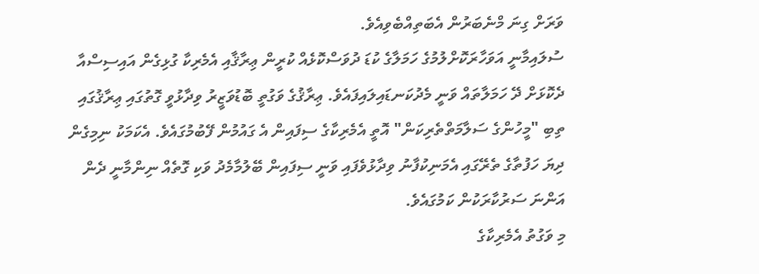ވަރަށް ގިނަ މްނެބަރުން އެބަތިއްބެވިއެވެ.
ސުލައިމާނީ އަވަހާރަކޮށްލުމުގެ ހަމަލާގެ ކުޑަ ދުވަސްކޮޅެއް ކުރީން ޢިރާޤާއި އެމެރިކާ ގުޅިގެން އައިސިސްއާ ދެކޮޅަށް ދޭ ހަމަލާތައް ވަނީ މެދުކަނޑައިލައިފައެވެ. ޢިރާޤުގެ ވަގުތީ ބޮޑުވަޒީރު ވިދާޅުވީ ގޮތުގައި ޢިރާޤުގައި ތިބި "މީހުންގެ ސަލާމަތްތެރިކަން" އޮތީ އެމެރިކާގެ ސިފައިން އެ ގައުމުން ފޭބުމުގައެވެ. އެކަމަކު ނިމިގެން ދިޔަ ހަފުތާގެ ތެރޭގައި އެމަނިކުފާނު ވިދާޅުވެފައި ވަނީ ސިފައިން ބޭލުމާމެދު ވަކި ގޮތެއް ނިންމާނީ ދެން އަންނަ ސަރުކާރަކުން ކަމުގައެވެ.
މި ވަގުތު އެމެރިކާގެ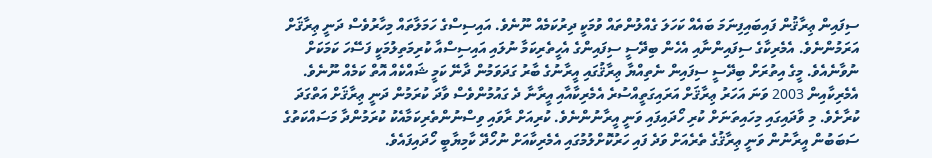ސިފައިން ޢިރާޤުން ފައިބައިފިނަމަ ބައެއް ކަހަލަ ގެއްލުންތައް ވުމަކީ ދިރުކަމެއް ނޫނެވެ. އައިސިސްގެ ހަމަލާތައް މިހާރުވެސް ދަނީ ޢިރާޤަށް އަރަމުންނެވެ. އެމެރިކާގެ ސިފައިންނާއި އެހެން ބިދޭސީ ސިފައިންގެ އެހީތެރިކަމާ ނުލައި އައިސިސްއާ ކުރިމަތިލުމަކީ ފަސޭހަ ކަމަކަށް ނުވާނެއެވެ. މީގެ އިތުރަށް ބިދޭސީ ސިފައިން ނެތިއްޔާ ޢިރާޤުގައި އީރާނުގެ ބާރު ގަދަވަމުން ދާނޭ ކަމީ ޝައްކެއް އޮތް ކަމެއް ނޫނެވެ.
އެމެރިކާއިން 2003 ވަނަ އަހަރު ޢިރާޤަށް އަރައިގަތީއްސުރެ އެމެރިކާއާއި އީރާނާ ދެ ގައުމުންވެސް ވާދަ ކުރަމުން ދަނީ ޢިރާޤަށް އަތްގަދަ ކުރާށެވެ. މި ވާދައިގައި މިހައިތަނަށް ކުރި ހޯދައިފައި ވަނީ އީރާނުންނެވެ. ކުރިއަށް ރާވައި ވިސްނުންތެރިކަމާއެކު ކުރަމުންދާ މަސައްކަތުގެ ސަބަބުން އީރާނުން ވަނީ ޢިރާޤުގެ ތެރެއަށް ވަދެ ފައި ހަރުކޮށްލުމުގައި އެމެރިކާއަށް ނުހޯދޭ ކާމިޔާބީ ހޯދައިފައެވެ.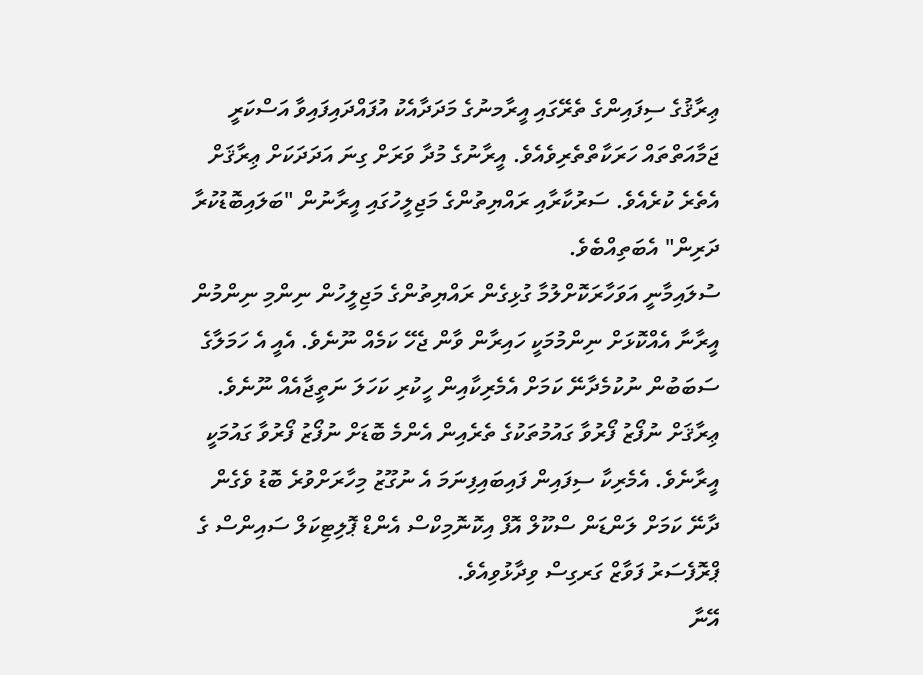ޢިރާޤުގެ ސިފައިންގެ ތެރޭގައި އީރާމނުގެ މަދަދާއެކު އުފައްދައިފައިވާ އަސްކަރީ ޖަމާއަތްތައް ހަރަކާތްތެރިވެއެވެ. އީރާނުގެ މުދާ ވަރަށް ގިނަ އަދަދަކަށް ޢިރާޤަށް އެތެރެ ކުރެއެވެ. ސަރުކާރާއި ރައްޔިތުންގެ މަޖިލީހުގައި އީރާނުން "ބަލައިބޮޑުކުރާ ދަރިން" އެބަތިއްބެވެ.
ސުލައިމާނީ އަވަހާރަކޮށްލުމާ ގުޅިގެން ރައްޔިތުންގެ މަޖިލީހުން ނިންމި ނިންމުން އީރާނާ އެއްކޮޅަށް ނިންމުމަކީ ހައިރާން ވާން ޖެހޭ ކަމެއް ނޫނެވެ. އެއީ އެ ހަމަލާގެ ސަބަބުން ނުކުމެދާނޭ ކަމަށް އެމެރިކާއިން ހީކުރި ކަހަލަ ނަތީޖާއެއް ނޫނެވެ. ޢިރާޤަށް ނުފޯޒު ފޯރުވާ ގައުމުތަކުގެ ތެރެއިން އެންމެ ބޮޑަށް ނުފޯޒު ފޯރުވާ ގައުމަކީ އީރާނެވެ. އެމެރިކާ ސިފައިން ފައިބައިފިނަމަ އެ ނުގޫޒު މިހާރަށްވުރެ ބޮޑު ވެގެން ދާނޭ ކަމަށް ލަންޑަން ސްކޫލް އޮފް އިކޮނޮމިކްސް އެންޑް ޕޮލިޓިކަލް ސައިންސް ގެ ޕްރޮފެސަރު ފަވާޒް ގަރގިސް ވިދާޅުވިއެވެ.
އޭނާ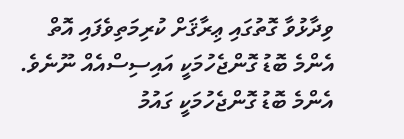ވިދާޅުވާ ގޮތުގައި ޢިރާޤަށް ކުރިމަތިވެފައި އޮތް އެންމެ ބޮޑު ގޮންޖެހުމަކީ އައިސިސްއެއް ނޫނެވެ. އެންމެ ބޮޑު ގޮންޖެހުމަކީ ގައުމު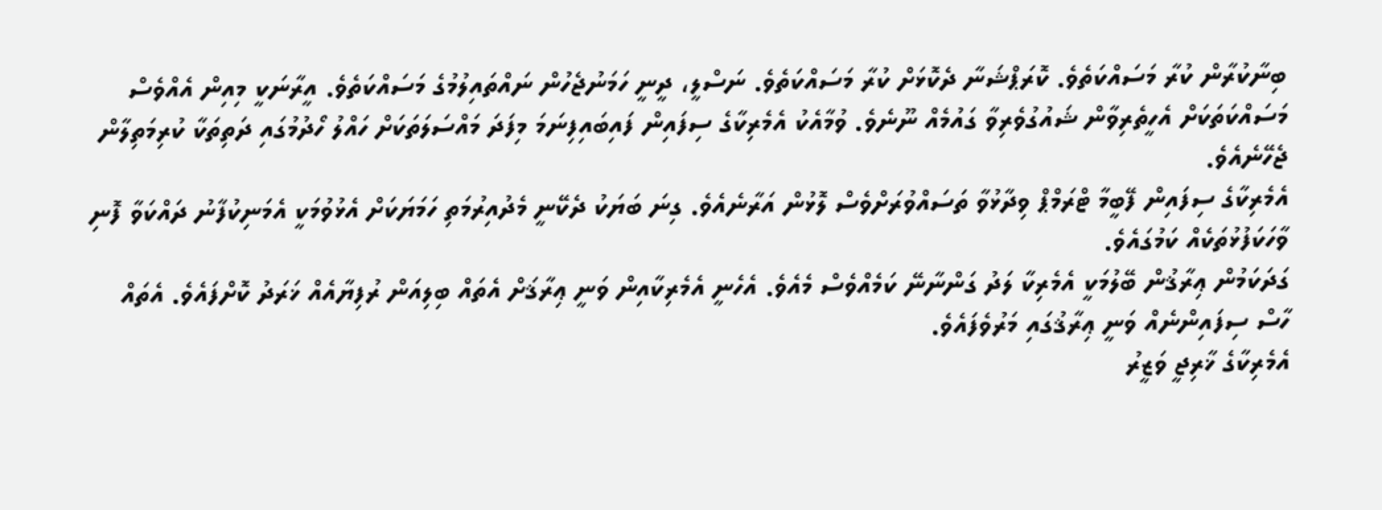ބިނާކުރާން ކުރާ މަސައްކަތެވެ. ކޮރަޕްޝަނާ ދެކޮޅަށް ކުރާ މަސައްކަތެވެ. ނަސްލީ، ދީނީ ހަމަނުޖެހުން ނައްތައިލުމުގެ މަސައްކަތެވެ. އީރާނަކީ މިއިން އެއްވެސް މަސައްކަތަކަށް އެހީތެރިވާން ޝައުގުވެރިވާ ގައުމެއް ނޫނެވެ. ވުމާއެކު އެމެރިކާގެ ސިފައިން ފައިބައިފިނަމަ މިފަދަ މައްސަލަތަކަށް ހައްލު ހޯދުމުގައި ދަތިތަކާ ކުރިމަތިލާން ޖެހޭނެއެވެ.
އެމެރިކާގެ ސިފައިން ފޭބީމާ ޓްރަމްޕް ވިދާޅުވާ ތަސައްވުރަށްވެސް ލޮޅުން އަރާނެއެވެ. ގިނަ ބަޔަކު ދެކޭނީ މެދުއިރުމަތި ހަމަޔަކަށް އެޅުވުމަކީ އެމަނިކުފާނު ދައްކަވާ ފޮނި ވާހަކަފުޅުތަކެއް ކަމުގައެވެ.
ގަދަކަމުން ޢިރާޤުން ބޭލުމަކީ އެމެރިކާ ލަދު ގަންނާނޭ ކަމެއްވެސް މެއެވެ. އެހެނީ އެމެރިކާއިން ވަނީ ޢިރާޤަށް އެތައް ބިލިއަން ރުފިޔާއެއް ޚަރަދު ކޮށްފައެވެ. އެތައް ހާސް ސިފައިންނެއް ވަނީ ޢިރާޤުގައި މަރުވެފައެވެ.
އެމެރިކާގެ ޚާރިޖީ ވަޒީރު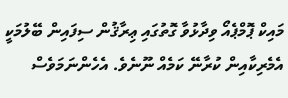މައިކް ޕޮމްޕެއޯ ވިދާޅުވާ ގޮތުގައި ޢިރާޤުން ސިފައިން ބޭލުމަކީ އެމެރިކާއިން ކުރާނޭ ކަމެއް ނޫނެވެ. އެހެންނަމަވެސް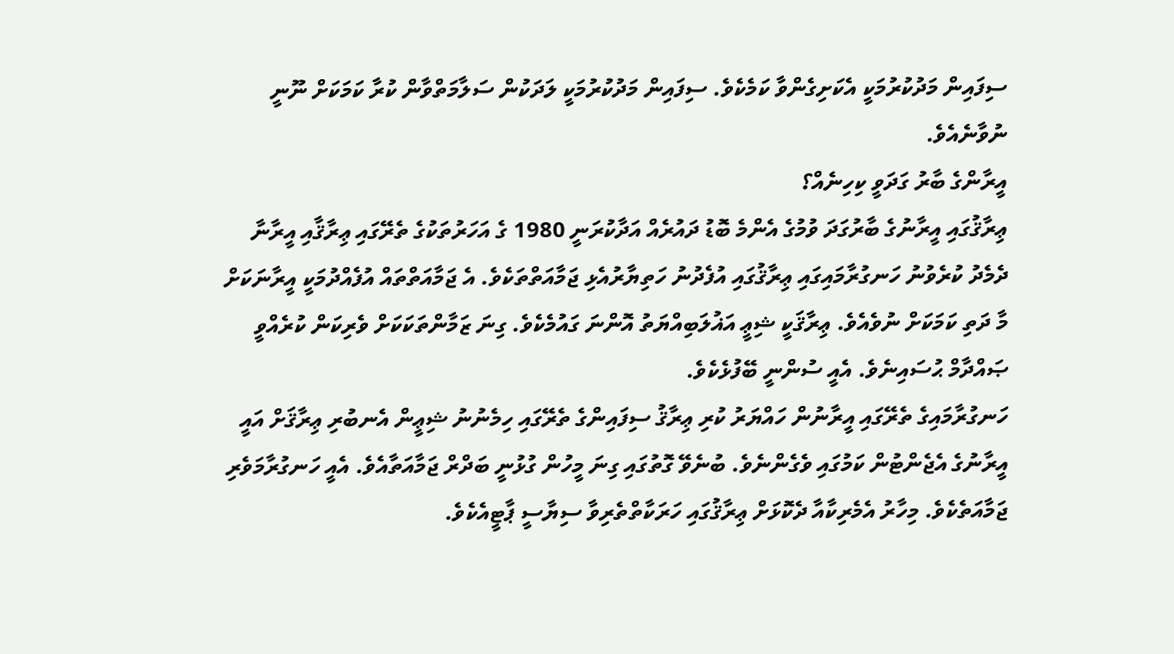ސިފައިން މަދުކުރުމަކީ އެކަށިގެންވާ ކަމެކެވެ. ސިފައިން މަދުކުރުމަކީ ލަދަކުން ސަލާމަތްވާން ކުރާ ކަމަކަށް ނޫނީ ނުވާނެއެވެ.
އީރާންގެ ބާރު ގަދަވީ ކިހިނެއް؟
ޢިރާޤުގައި އީރާނުގެ ބާރުގަދަ ވުމުގެ އެންމެ ބޮޑު ދައުރެއް އަދާކުރަނީ 1980 ގެ އަހަރުތަކުގެ ތެރޭގައި ޢިރާޤާއި އީރާނާ ދެމެދު ކުރެވުނު ހަނގުރާމައިގައި ޢިރާޤުގައި އުފެދުނު ހަތިޔާރުއެޅި ޖަމާއަތްތަކެވެ. އެ ޖަމާއަތްތައް އުފެއްދުމަކީ އީރާނަކަށް މާ ދަތި ކަމަކަށް ނުވެއެވެ. ޢިރާޤަކީ ޝިޢީ އަޣުލަބިއްޔަތު އޮންނަ ގައުމެކެވެ. ގިނަ ޒަމާންތަކަކަށް ވެރިކަން ކުރެއްވީ ޞައްދާމް ޙުސައިނެވެ. އެއީ ސުންނީ ބޭފުޅެކެވެ.
ހަނގުރާމައިގެ ތެރޭގައި އީރާނުން ހައްޔަރު ކުރި ޢިރާޤު ސިފައިންގެ ތެރޭގައި ހިމެނުނު ޝިޢީން އެނބުރި ޢިރާޤަށް އައީ އީރާނުގެ އެޖެންޓުން ކަމުގައި ވެގެންނެވެ. ބުނެވޭ ގޮތުގައި ގިނަ މީހުން ގުޅުނީ ބަދްރް ޖަމާއަތާއެވެ. އެއީ ހަނގުރާމަވެރި ޖަމާއަތެކެވެ. މިހާރު އެމެރިކާއާ ދެކޮޅަށް ޢިރާޤުގައި ހަރަކާތްތެރިވާ ސިޔާސީ ޕާޓީއެކެވެ.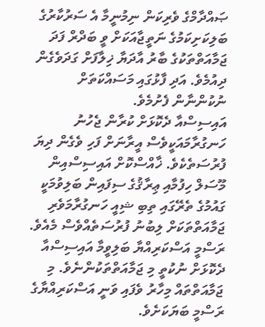ޞައްދާމްގެ ވެރިކަން ނިމުނީމާ އެ ސަރުކާރުގެ ބަލިކަށިކަމުގެ ނަތީޖާއަކަށް ވީ ބަދްރް ފަދަ ޖަމާއަތްތަކުގެ ބާރު އާދަޔާ ޚިލާފަށް ގަދަވެގެން ދިއުމެވެ. އަދި ފާޅުގައި މަސައްކަތަށް ނުކުންނާން ފެށުމެވެ.
އައިސިސްއާ ދެކޮޅަށް ކުރާން ޖެހުނު ހަނގުރާމައަކީވެސް އީރާނަށް ފަހި ވެގެން ދިޔަ ފުރުސަތެކެވެ. ޚާއްސްކޮށް އައިސިސްއިން މޫސަލް ހިފުމާއި ޢިރާޤުގެ ސިފައިން ބަލިވުމަކީ ގައުމުގެ ތެރޭގައި ތިބި ޝިއީ ހަނގުރާމަވެރި ޖަމާއަތްތަކަށް ލިބުނު ފުރުސަތެއްވެސް މެއެވެ. ރަސްމީ އަސްކަރިއްޔާ ބަލިވީމާ އައިސިސްއާ ދެކޮޅަށް ނުކުތީ މި ޖަމާއަތްތަކުންނެވެ. މި ޖަމާއަތްތައް މިހާރު ވެފައި ވަނީ އަސްކަރިއްޔާގެ ރަސްމީ ބަޔަކަށެވެ.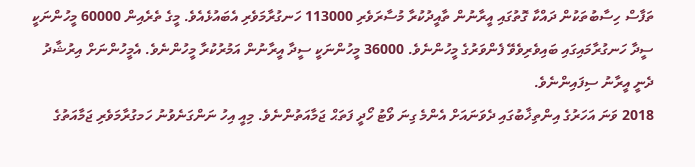ތަފާސް ހިސާބުތަކުން ދައްކާ ގޮތުގައި އީރާނުން ތާއީދުކުރާ މުސާރަވެރި 113000 ހަނގުރާމަވެރި އެބައުޅެއެވެ. މީގެ ތެރެއިން 60000 މީހުންނަކީ ސީދާ ހަނގުރާމައިގައި ބައިވެރިވެވޭ ފެންވަރުގެ މީހުންނެވެ. 36000 މީހުންނަކީ ސީދާ އީރާނުން އަމުރުކުރާ މީހުންނެވެ. އެމީހުންނަށް އިރުޝާދު ދެނީ އީރާނު ސިފައިންނެވެ.
2018 ވަނަ އަހަރުގެ އިންތިޚާބުގައި ދެވަނައަށް އެންމެ ގިނަ ވޯޓު ހޯދީ ފަތަޙް ޖަމާއަތުންނެވެ. މިއީ އިހު ނަންގަނެވުނު ހަމގުރާމަވެރި ޖަމާއަތުގެ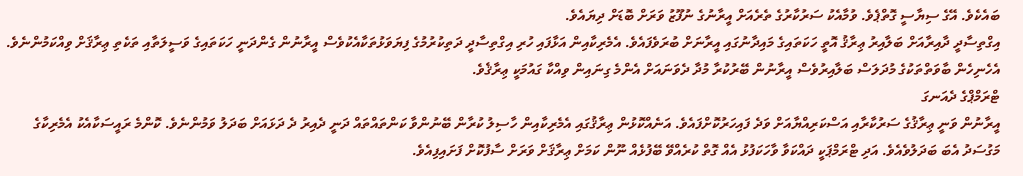ބައެކެވެ. އޭގެ ސިޔާސީ ގޮތްޕެވެ. ވުމާއެކު ސަރުކާރުގެ ތެރެއަށް އީރާނުގެ ނުފޫޒު ވަރަށް ބޮޑަށް ދިޔައެވެ.
އިގްތިސާދީ ދާއިރާއަށް ބަލާއިރު ޢިރާޤު އޮތީ ހަކަތައިގެ މައިދާނުގައި އީރާނަށް ބުރަވެފައެވެ. އެމެރިކާއިން އަޅާފައި ހުރި އިގްތިސާދީ ދަތިކުރުމުގެ ފިޔަވަޅުތަކާއެކުވެސް އީރާނުން ގެންދަނީ ހަކަތައިގެ ވަސީލަތާއި ތަކެތި ޢިރާޤަށް ވިއްކަމުންނެވެ. އެހެނިހެން ބާވަތްތަކުގެ މުދަލަސް ބަލާއިރުވެސް އީރާނުން ބޭރުކުރާ މުދާ ދެވަނައަށް އެންމެ ގިނައިން ވިއްކާ ގައުމަކީ ޢިރާޤެވެ.
ޓްރަމްޕްގެ ދެއަނގަ
އީރާނުން ވަނީ ޢިރާޤުގެ ސަރުކާރާއި އަސްކަރިއްޔާއަށް ވަދެ ފައިހަރުކޮށްފައެވެ. އަނެއްކޮޅުން ޢިރާޤުގައި އެމެރިކާއިން ހާސިލު ކުރާން ބޭނުންވާ ކަންތައްތައް ދަނީ ދެއިރު ދެ ދަޅައަށް ބަދަލު ވަމުންނެވެ. ކޮންމެ ރައީސަކާއެކު އެމެރިކާގެ މަގުސަދު އެބަ ބަދަލުވެއެވެ. އަދި ޓްރަމްޕަކީ ދައްކަވާ ވާހަކަފުޅު އެއް ގޮތް ކުރެއްވޭ ބޭފުޅެއް ނޫން ކަމަށް ޢިރާޤަށް ވަރަށް ސާފުކޮށް ފަށައިފިއެވެ.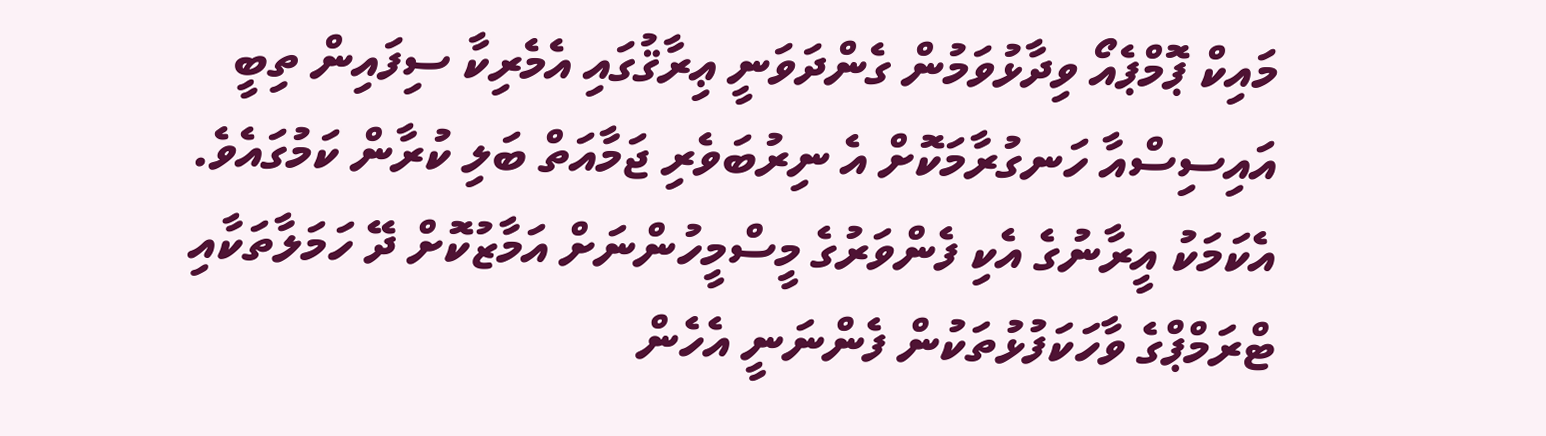މައިކް ޕޮމްޕެއޯ ވިދާޅުވަމުން ގެންދަވަނީ ޢިރާޤުގައި އެމެރިކާ ސިފައިން ތިބީ އައިސިސްއާ ހަނގުރާމަކޮށް އެ ނިރުބަވެރި ޖަމާއަތް ބަލި ކުރާން ކަމުގައެވެ. އެކަމަކު އީރާނުގެ އެކި ފެންވަރުގެ މީސްމީހުންނަށް އަމާޒުކޮށް ދޭ ހަމަލާތަކާއި ޓްރަމްޕްގެ ވާހަކަފުޅުތަކުން ފެންނަނީ އެހެން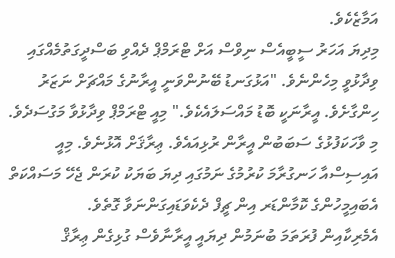އަމާޒެކެވެ.
މިދިޔަ އަހަރު ސީބީއެސް ނިވްސް އަށް ޓްރަމްޕް ދެއްވި ބަސްދީގަތުމެއްގައި ވިދާޅުވީ މިހެންނެވެ. "އަޅުގަނޑު ބޭނުންވަނީ އީރާނުގެ މައްޗަށް ނަޒަރު ހިންގާށެވެ. އީރާނަކީ ބޮޑު މައްސަލައެކެވެ." މިއީ ޓްރަމްޕް ވިދާޅުވާ މަގުސަދެވެ. މި ވާހަކަފުޅުގެ ސަބަބުން އީރާން ރުޅިއައެވެ. ޢިރާޤަށް އޮޅުނެވެ. މިއީ އައިސިސްއާ ހަނގުރާމަ ކުރުމުގެ ނަމުގައި ދިޔަ ބަޔަކު ކުރަން ޖެހޭ މަސައްކަތް އެބައިމީހުންގެ ކޮމާންޑަރ އިން ޗީފް ދެކެވަޑައިގަންނަވާ ގޮތެވެ.
އެމެރިކާއިން ފުރަތަމަ ބުނަމުން ދިޔައީ އީރާނާވެސް ގުޅިގެން ޢިރާޤް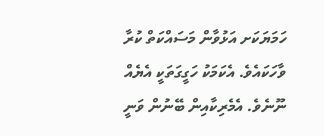ހަމަޔަކަށ އަޅުވާން މަސައްކަތް ކުރާ ވާހަކައެވެ. އެކަމަކު ހަގީގަތަކީ އެޔެއް ނޫނެވެ. އެމެރިކާއިން ބޭނުން ވަނީ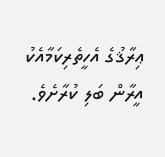ޢިރާޤުގެ އެހީތެރިކަމާއެކު އީރާން ބަލި ކުރާށެވެ.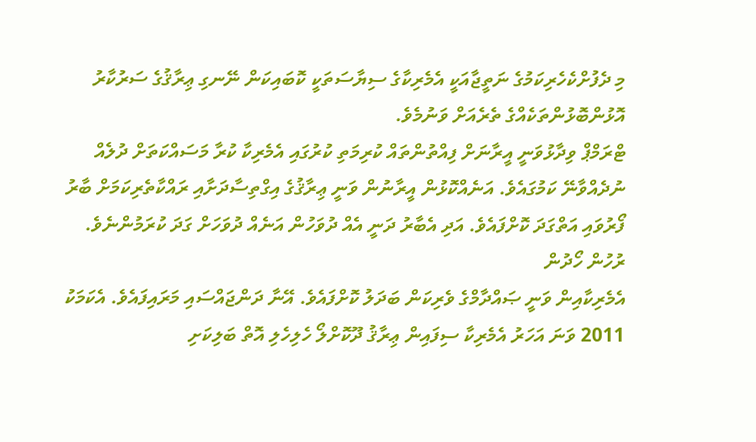މި ދެފުށްކެހެރިކަމުގެ ނަތީޖާއަކީ އެމެރިކާގެ ސިޔާސަތަކީ ކޮބައިކަން ނޭނގި ޢިރާޤުގެ ސަރުކާރު އޮޅުންބޮޅުންތަކެއްގެ ތެރެއަށް ވަނުމެވެ.
ޓްރަމްޕް ވިދާޅުވަނީ އީރާނަށް ފިއްތުންތައް ކުރިމަތި ކުރުގައި އެމެރިކާ ކުރާ މަސައްކަތަށް ދުލެއް ނުދެއްވާނޭ ކަމުގައެވެ. އަނެއްކޮޅުން އީރާނުން ވަނީ ޢިރާޤުގެ އިގްތިސާދަށާއި ރައްކާތެރިކަމަށް ބާރު ފޯރުވައި އަތްގަދަ ކޮށްފައެވެ. އަދި އެބާރު ދަނީ އެއް ދުވަހުން އަނެއް ދުވަހަށް ގަދަ ކުރަމުންނެވެ.
ރުހުން ހޯދުން
އެމެރިކާއިން ވަނީ ޞައްދާމްގެ ވެރިކަން ބަދަލު ކޮށްފައެވެ. އޭނާ ދަންޖައްސައި މަރައިފައެވެ. އެކަމަކު 2011 ވަނަ އަހަރު އެމެރިކާ ސިފައިން ޢިރާޤު ދޫކޮށްލޯ ހެލިހެލި އޮތް ބަލިކަށި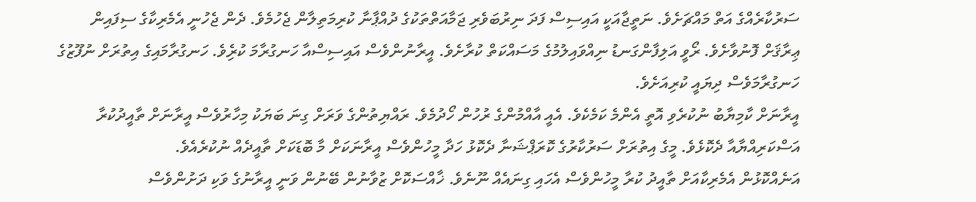ސަރުކާރެއްގެ އަތް މައްޗަށެވެ. ނަތީޖާއަކީ އައިސިސް ފަދަ ނިރުބަވެރި ޖަމާއަތްތަކުގެ ދުއްޕާނާ ކުރިމަތިލާން ޖެހުމެވެ. ދެން ޖެހުނީ އެމެރިކާގެ ސިފައިން ޢިރާޤަށް ފޮނުވާށެވެ. ރޯވީ އަލިފާންގަނޑު ނިއްވައިލުމުގެ މަސައްކަތް ކުރާށެވެ. އީރާނުންވެސް އައިސިސްއާ ހަނގުރާމަ ކުރިެވެ. ހަނގުރާމައިގެ އިތުރަށް ނުފޫޒުގެ ހަނގުރާމަވެސް ދިޔައީ ކުރިއަށެވެ.
އީރާނަށް ކާމިޔާބު ނުކުރެވި އޮތީ އެންމެ ކަމެކެވެ. އެއީ އާއްމުންގެ ރުހުން ހޯދުމެވެ. ރައްޔިތުންގެ ވަރަށް ގިނަ ބަޔަކު މިހާރުވެސް އީރާނަށް ތާއީދުކުރާ އަސްކަރިއްޔާއާ ދެކޮޅެވެ. މީގެ އިތުރަށް ސަރުކާރުގެ ކޮރަޕްޝަނާ ދެކޮޅު ހަދާ މީހުންވެސް އީރާނަކަށް މާ ބޮޑަކަށް ތާއީދެއް ނުކުރެއެވެ.
އަނެއްކޮޅުން އެމެރިކާއަށް ތާއީދު ކުރާ މީހުންވެސް އެހައި ގިނައެއް ނޫނެވެ. ޚާއްސަކޮށް ޒުވާނުން ބޭނުން ވަނީ އީރާނުގެ ވަކި ދަށުންވެސް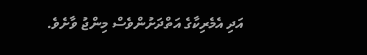އަދި އެމެރިކާގެ އަތްދަށުންވެސް މިންޖު ވާށެވެ.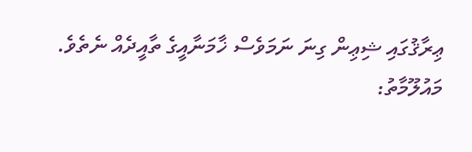ޢިރާޤުގައި ޝިޢިން ގިނަ ނަމަވެސް ޚާމަނާއީގެ ތާއީދެއް ނެތެވެ.
މައުލޫމާތު: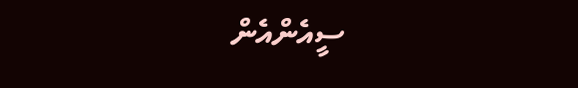ސީއެންއެން